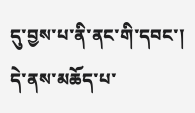དུ་བྱས་པ་ནི་ནང་གི་དབང་། དེ་ནས་མཆོད་པ་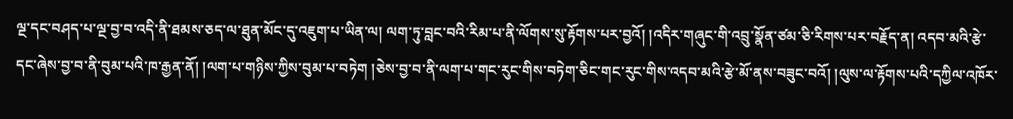ལྔ་དང་བཤད་པ་ལྔ་བྱ་བ་འདི་ནི་ཐམས་ཅད་ལ་ཐུན་མོང་དུ་འཇུག་པ་ཡིན་ལ། ལག་ཏུ་བླང་བའི་རིམ་པ་ནི་ལོགས་སུ་རྟོགས་པར་བྱའོ། །འདིར་གཞུང་གི་འབྲུ་སྣོན་ཙམ་ཅི་རིགས་པར་བརྗོད་ན། འདབ་མའི་རྩེ་དང་ཞེས་བྱ་བ་ནི་བུམ་པའི་ཁ་རྒྱན་ནོ། །ལག་པ་གཉིས་ཀྱིས་བུམ་པ་བཏེག །ཅེས་བྱ་བ་ནི་ལག་པ་གང་རུང་གིས་བཏེག་ཅིང་གང་རུང་གིས་འདབ་མའི་རྩེ་མོ་ནས་བཟུང་བའོ། །ལུས་ལ་རྟོགས་པའི་དཀྱིལ་འཁོར་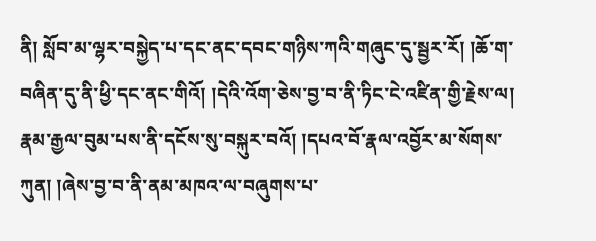ནི། སློབ་མ་ལྷར་བསྐྱེད་པ་དང་ནང་དབང་གཉིས་ཀའི་གཞུང་དུ་སྦྱར་རོ། །ཆོ་ག་བཞིན་དུ་ནི་ཕྱི་དང་ནང་གིའོ། །དེའི་འོག་ཅེས་བྱ་བ་ནི་ཏིང་ངེ་འཛིན་གྱི་རྗེས་ལ། རྣམ་རྒྱལ་བུམ་པས་ནི་དངོས་སུ་བསྐུར་བའོ། །དཔའ་བོ་རྣལ་འབྱོར་མ་སོགས་ཀུན། །ཞེས་བྱ་བ་ནི་ནམ་མཁའ་ལ་བཞུགས་པ་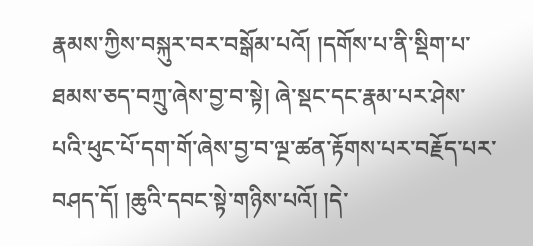རྣམས་ཀྱིས་བསྐུར་བར་བསྒོམ་པའོ། །དགོས་པ་ནི་སྡིག་པ་ཐམས་ཅད་བཀྲུ་ཞེས་བྱ་བ་སྟེ། ཞེ་སྡང་དང་རྣམ་པར་ཤེས་པའི་ཕུང་པོ་དག་གོ་ཞེས་བྱ་བ་ལྔ་ཚན་རྟོགས་པར་བརྗོད་པར་བཤད་དོ། །ཆུའི་དབང་སྟེ་གཉིས་པའོ། །དེ་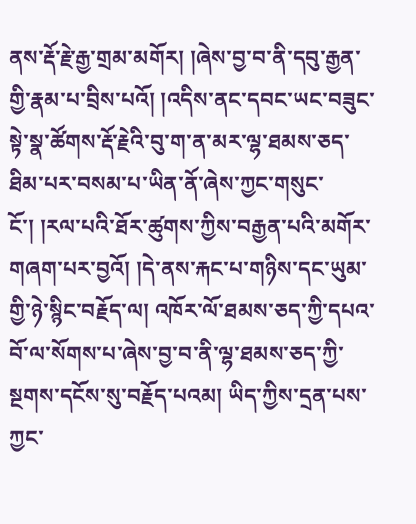ནས་རྡོ་རྗེ་རྒྱ་གྲམ་མགོར། །ཞེས་བྱ་བ་ནི་དབུ་རྒྱན་གྱི་རྣམ་པ་བྲིས་པའོ། །འདིས་ནང་དབང་ཡང་བཟུང་སྟེ་སྣ་ཚོགས་རྡོ་རྗེའི་བུ་ག་ན་མར་ལྷ་ཐམས་ཅད་ཐིམ་པར་བསམ་པ་ཡིན་ནོ་ཞེས་ཀྱང་གསུང་ངོ་། །རལ་པའི་ཐོར་ཚུགས་ཀྱིས་བརྒྱན་པའི་མགོར་གཞག་པར་བྱའོ། །དེ་ནས་རྐང་པ་གཉིས་དང་ཡུམ་གྱི་ཉེ་སྙིང་བརྗོད་ལ། འཁོར་ལོ་ཐམས་ཅད་ཀྱི་དཔའ་བོ་ལ་སོགས་པ་ཞེས་བྱ་བ་ནི་ལྷ་ཐམས་ཅད་ཀྱི་སྔགས་དངོས་སུ་བརྗོད་པའམ། ཡིད་ཀྱིས་དྲན་པས་ཀྱང་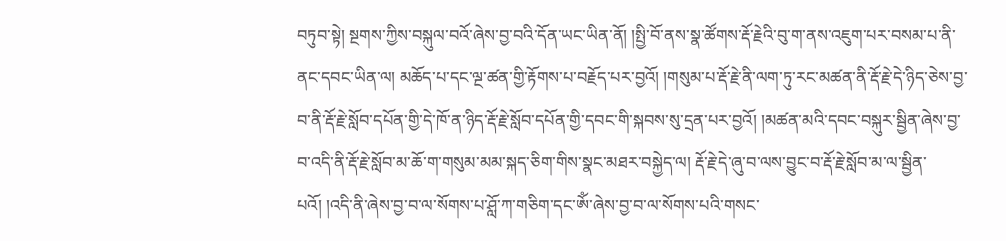བཏུབ་སྟེ། སྔགས་ཀྱིས་བསྐུལ་བའོ་ཞེས་བྱ་བའི་དོན་ཡང་ཡིན་ནོ། །སྤྱི་བོ་ནས་སྣ་ཚོགས་རྡོ་རྗེའི་བུ་ག་ནས་འཇུག་པར་བསམ་པ་ནི་ནང་དབང་ཡིན་ལ། མཆོད་པ་དང་ལྔ་ཚན་གྱི་རྟོགས་པ་བརྗོད་པར་བྱའོ། །གསུམ་པ་རྡོ་རྗེ་ནི་ལག་ཏུ་རང་མཚན་ནི་རྡོ་རྗེ་དེ་ཉིད་ཅེས་བྱ་བ་ནི་རྡོ་རྗེ་སློབ་དཔོན་གྱི་དེ་ཁོ་ན་ཉིད་རྡོ་རྗེ་སློབ་དཔོན་གྱི་དབང་གི་སྐབས་སུ་དྲན་པར་བྱའོ། །མཚན་མའི་དབང་བསྐུར་སྦྱིན་ཞེས་བྱ་བ་འདི་ནི་རྡོ་རྗེ་སློབ་མ་ཆོ་ག་གསུམ་མམ་སྐད་ཅིག་གིས་སྣང་མཐར་བསྐྱེད་ལ། རྡོ་རྗེ་དེ་ཞུ་བ་ལས་བྱུང་བ་རྡོ་རྗེ་སློབ་མ་ལ་སྦྱིན་པའོ། །འདི་ནི་ཞེས་བྱ་བ་ལ་སོགས་པ་ཤློ་ཀ་གཅིག་དང་ཨོཾ་ཞེས་བྱ་བ་ལ་སོགས་པའི་གསང་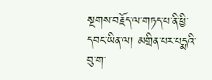སྔགས་བརྗོད་ལ་གཏད་པ་ནི་ཕྱི་དབང་ཡིན་ལ། མགྲིན་པར་པདྨའི་བུ་ག་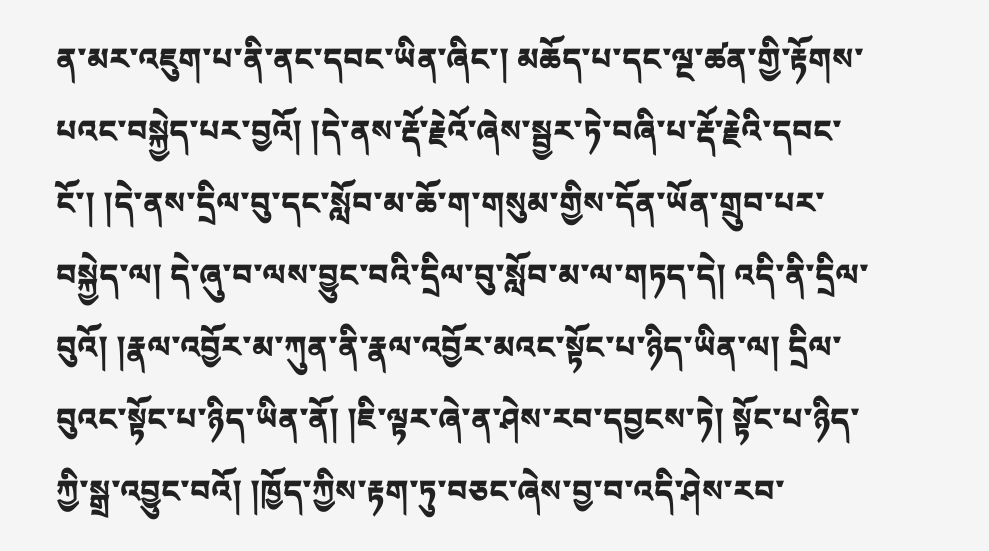ན་མར་འཇུག་པ་ནི་ནང་དབང་ཡིན་ཞིང་། མཆོད་པ་དང་ལྔ་ཚན་གྱི་རྟོགས་པའང་བསྐྱེད་པར་བྱའོ། །དེ་ནས་རྡོ་རྗེའོ་ཞེས་སྦྱར་ཏེ་བཞི་པ་རྡོ་རྗེའི་དབང་ངོ་། །དེ་ནས་དྲིལ་བུ་དང་སློབ་མ་ཆོ་ག་གསུམ་གྱིས་དོན་ཡོན་གྲུབ་པར་བསྐྱེད་ལ། དེ་ཞུ་བ་ལས་བྱུང་བའི་དྲིལ་བུ་སློབ་མ་ལ་གཏད་དེ། འདི་ནི་དྲིལ་བུའོ། །རྣལ་འབྱོར་མ་ཀུན་ནི་རྣལ་འབྱོར་མའང་སྟོང་པ་ཉིད་ཡིན་ལ། དྲིལ་བུའང་སྟོང་པ་ཉིད་ཡིན་ནོ། །ཇི་ལྟར་ཞེ་ན་ཤེས་རབ་དབྱངས་ཏེ། སྟོང་པ་ཉིད་ཀྱི་སྒྲ་འབྱུང་བའོ། །ཁྱོད་ཀྱིས་རྟག་ཏུ་བཅང་ཞེས་བྱ་བ་འདི་ཤེས་རབ་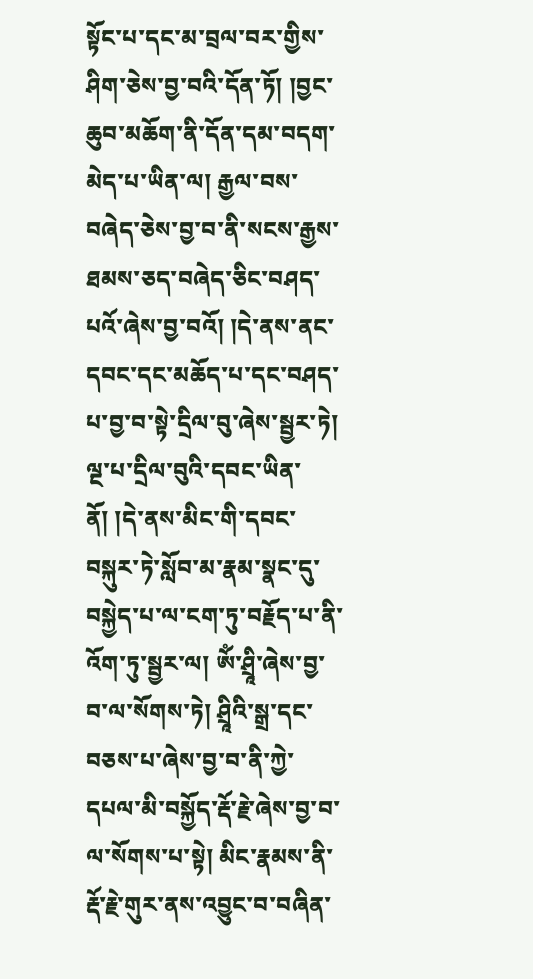སྟོང་པ་དང་མ་བྲལ་བར་གྱིས་ཤིག་ཅེས་བྱ་བའི་དོན་ཏོ། །བྱང་ཆུབ་མཆོག་ནི་དོན་དམ་བདག་མེད་པ་ཡིན་ལ། རྒྱལ་བས་བཞེད་ཅེས་བྱ་བ་ནི་སངས་རྒྱས་ཐམས་ཅད་བཞེད་ཅིང་བཤད་པའོ་ཞེས་བྱ་བའོ། །དེ་ནས་ནང་དབང་དང་མཆོད་པ་དང་བཤད་པ་བྱ་བ་སྟེ་དྲིལ་བུ་ཞེས་སྦྱར་ཏེ། ལྔ་པ་དྲིལ་བུའི་དབང་ཡིན་ནོ། །དེ་ནས་མིང་གི་དབང་བསྐུར་ཏེ་སློབ་མ་རྣམ་སྣང་དུ་བསྐྱེད་པ་ལ་ངག་ཏུ་བརྗོད་པ་ནི་འོག་ཏུ་སྦྱར་ལ། ཨོཾ་ཤྲཱི་ཞེས་བྱ་བ་ལ་སོགས་ཏེ། ཤྲཱིའི་སྒྲ་དང་བཅས་པ་ཞེས་བྱ་བ་ནི་ཀྱེ་དཔལ་མི་བསྐྱོད་རྡོ་རྗེ་ཞེས་བྱ་བ་ལ་སོགས་པ་སྟེ། མིང་རྣམས་ནི་རྡོ་རྗེ་གུར་ནས་འབྱུང་བ་བཞིན་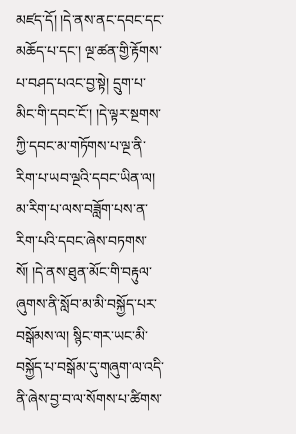མཛད་དོ། །དེ་ནས་ནང་དབང་དང་མཆོད་པ་དང་། ལྔ་ཚན་གྱི་རྟོགས་པ་བཤད་པའང་བྱ་སྟེ། དྲུག་པ་མིང་གི་དབང་ངོ་། །དེ་ལྟར་སྔགས་ཀྱི་དབང་མ་གཏོགས་པ་ལྔ་ནི་རིག་པ་ཡབ་ལྔའི་དབང་ཡིན་ལ། མ་རིག་པ་ལས་བཟློག་པས་ན་རིག་པའི་དབང་ཞེས་བཏགས་སོ། །དེ་ནས་ཐུན་མོང་གི་བརྟུལ་ཞུགས་ནི་སློབ་མ་མི་བསྐྱོད་པར་བསྒོམས་ལ། སྙིང་གར་ཡང་མི་བསྐྱོད་པ་བསྒོམ་དུ་གཞུག་ལ་འདི་ནི་ཞེས་བྱ་བ་ལ་སོགས་པ་ཚིགས་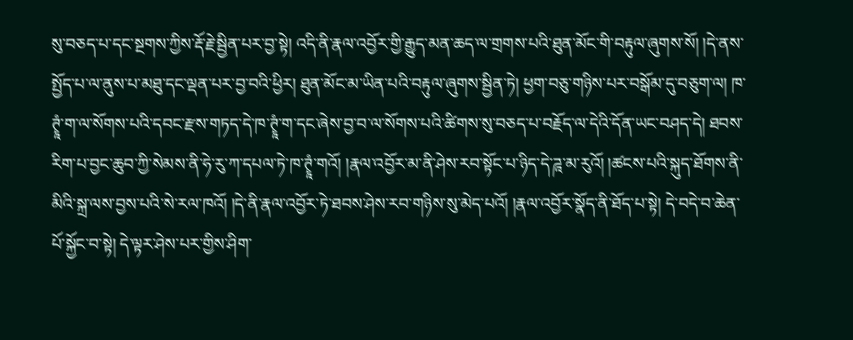སུ་བཅད་པ་དང་སྔགས་ཀྱིས་རྡོ་རྗེ་སྦྱིན་པར་བྱ་སྟེ། འདི་ནི་རྣལ་འབྱོར་གྱི་རྒྱུད་མན་ཆད་ལ་གྲགས་པའི་ཐུན་མོང་གི་བརྟུལ་ཞུགས་སོ། །དེ་ནས་སྤྱོད་པ་ལ་ནུས་པ་མཐུ་དང་ལྡན་པར་བྱ་བའི་ཕྱིར། ཐུན་མོང་མ་ཡིན་པའི་བརྟུལ་ཞུགས་སྦྱིན་ཏེ། ཕྱག་བཅུ་གཉིས་པར་བསྒོམ་དུ་བཅུག་ལ། ཁ་ཊྭཱཾ་ག་ལ་སོགས་པའི་དབང་རྫས་གཏད་དེ་ཁ་ཊྭཱཾ་ག་དང་ཞེས་བྱ་བ་ལ་སོགས་པའི་ཚིགས་སུ་བཅད་པ་བརྗོད་ལ་དེའི་དོན་ཡང་བཤད་དེ། ཐབས་རིག་པ་བྱང་ཆུབ་ཀྱི་སེམས་ནི་ཧེ་རུ་ཀ་དཔལ་ཏེ་ཁ་ཊྭཱཾ་གའོ། །རྣལ་འབྱོར་མ་ནི་ཤེས་རབ་སྟོང་པ་ཉིད་དེ་ཌཱ་མ་རུའོ། །ཚངས་པའི་སྐུད་ཐོགས་ནི་མིའི་སྐྲ་ལས་བྱས་པའི་སེ་རལ་ཁའོ། །དེ་ནི་རྣལ་འབྱོར་ཏེ་ཐབས་ཤེས་རབ་གཉིས་སུ་མེད་པའོ། །རྣལ་འབྱོར་སྣོད་ནི་ཐོད་པ་སྟེ། དེ་བདེ་བ་ཆེན་པོ་སྐྱོང་བ་སྟེ། དེ་ལྟར་ཤེས་པར་གྱིས་ཤིག་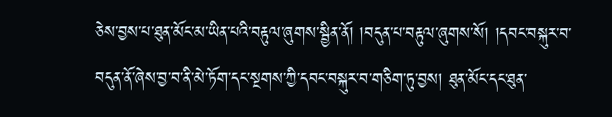ཅེས་བྱས་པ་ཐུན་མོང་མ་ཡིན་པའི་བརྟུལ་ཞུགས་སྦྱིན་ནོ། །བདུན་པ་བརྟུལ་ཞུགས་སོ། །དབང་བསྐུར་བ་བདུན་ནོ་ཞེས་བྱ་བ་ནི་མེ་ཏོག་དང་སྔགས་ཀྱི་དབང་བསྐུར་བ་གཅིག་ཏུ་བྱས། ཐུན་མོང་དང་ཐུན་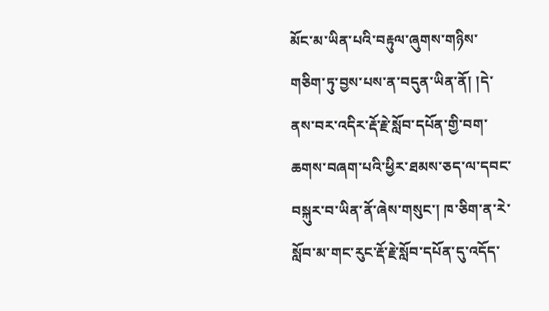མོང་མ་ཡིན་པའི་བརྟུལ་ཞུགས་གཉིས་གཅིག་ཏུ་བྱས་པས་ན་བདུན་ཡིན་ནོ། །དེ་ནས་བར་འདིར་རྡོ་རྗེ་སློབ་དཔོན་གྱི་བག་ཆགས་བཞག་པའི་ཕྱིར་ཐམས་ཅད་ལ་དབང་བསྐུར་བ་ཡིན་ནོ་ཞེས་གསུང་། ཁ་ཅིག་ན་རེ་སློབ་མ་གང་རུང་རྡོ་རྗེ་སློབ་དཔོན་དུ་འདོད་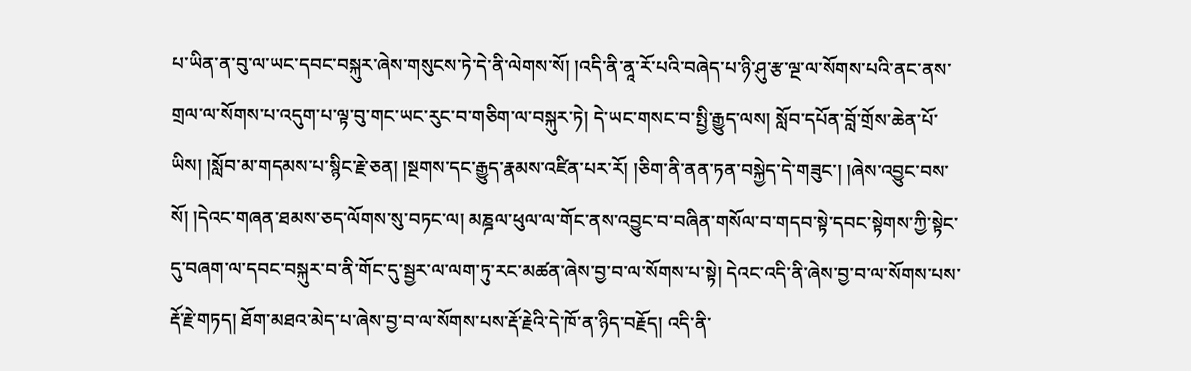པ་ཡིན་ན་བུ་ལ་ཡང་དབང་བསྐུར་ཞེས་གསུངས་ཏེ་དེ་ནི་ལེགས་སོ། །འདི་ནི་ནཱ་རོ་པའི་བཞེད་པ་ཉི་ཤུ་རྩ་ལྔ་ལ་སོགས་པའི་ནང་ནས་གྲལ་ལ་སོགས་པ་འདུག་པ་ལྟ་བུ་གང་ཡང་རུང་བ་གཅིག་ལ་བསྐུར་ཏེ། དེ་ཡང་གསང་བ་སྤྱི་རྒྱུད་ལས། སློབ་དཔོན་བློ་གྲོས་ཆེན་པོ་ཡིས། །སློབ་མ་གདམས་པ་སྙིང་རྗེ་ཅན། །སྔགས་དང་རྒྱུད་རྣམས་འཛིན་པར་རོ། །ཅིག་ནི་ནན་ཏན་བསྐྱེད་དེ་གཟུང་། །ཞེས་འབྱུང་བས་སོ། །དེའང་གཞན་ཐམས་ཅད་ལོགས་སུ་བཏང་ལ། མཎྜལ་ཕུལ་ལ་གོང་ནས་འབྱུང་བ་བཞིན་གསོལ་བ་གདབ་སྟེ་དབང་སྟེགས་ཀྱི་སྟེང་དུ་བཞག་ལ་དབང་བསྐུར་བ་ནི་གོང་དུ་སྦྱར་ལ་ལག་ཏུ་རང་མཚན་ཞེས་བྱ་བ་ལ་སོགས་པ་སྟེ། དེའང་འདི་ནི་ཞེས་བྱ་བ་ལ་སོགས་པས་རྡོ་རྗེ་གཏད། ཐོག་མཐའ་མེད་པ་ཞེས་བྱ་བ་ལ་སོགས་པས་རྡོ་རྗེའི་དེ་ཁོ་ན་ཉིད་བརྗོད། འདི་ནི་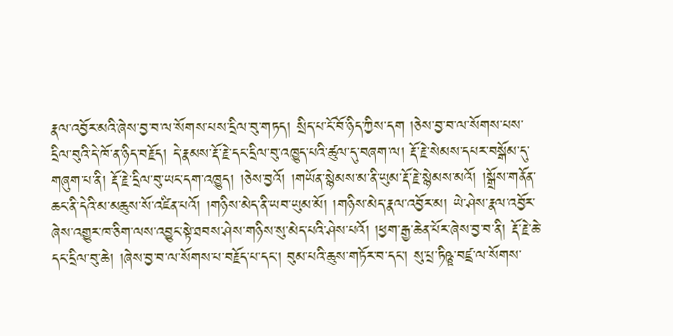རྣལ་འབྱོར་མའི་ཞེས་བྱ་བ་ལ་སོགས་པས་དྲིལ་བུ་གཏད། སྲིད་པ་ངོ་བོ་ཉིད་ཀྱིས་དག །ཅེས་བྱ་བ་ལ་སོགས་པས་དྲིལ་བུའི་དེ་ཁོ་ན་ཉིད་བརྗོད། དེ་རྣམས་རྡོ་རྗེ་དང་དྲིལ་བུ་འཁྱུད་པའི་ཚུལ་དུ་བཞག་ལ། རྡོ་རྗེ་སེམས་དཔར་བསྒོམ་དུ་གཞུག་པ་ནི། རྡོ་རྗེ་དྲིལ་བུ་ཡང་དག་འཁྱུད། །ཅེས་བྱའོ། །གཡོན་སྙེམས་མ་ནི་ཡུམ་རྡོ་རྗེ་སྙེམས་མའོ། །སྒྲོས་གནོན་ཆང་ནི་དེའི་མ་མཆུས་སོ་འཛིན་པའོ། །གཉིས་མེད་ནི་ཡབ་ཡུམ་མོ། །གཉིས་མེད་རྣལ་འབྱོར་མ། ཡེ་ཤེས་རྣལ་འབྱོར་ཞེས་འགྱུར་ཁ་ཅིག་ལས་འབྱུང་སྟེ་ཐབས་ཤེས་གཉིས་སུ་མེད་པའི་ཤེས་པའོ། །ཕྱག་རྒྱ་ཆེན་པོར་ཞེས་བྱ་བ་ནི། རྡོ་རྗེ་ཆེ་དང་དྲིལ་བུ་ཆེ། །ཞེས་བྱ་བ་ལ་སོགས་པ་བརྗོད་པ་དང་། བུམ་པའི་ཆུས་གཏོར་བ་དང་། སུ་པྲ་ཏིཥྛ་བཛྲ་ལ་སོགས་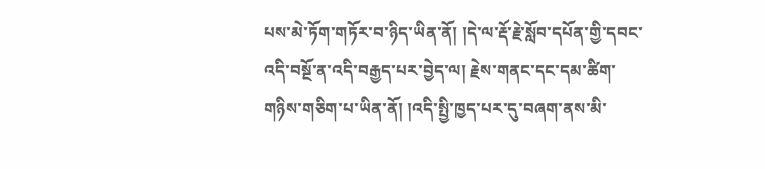པས་མེ་ཏོག་གཏོར་བ་ཉིད་ཡིན་ནོ། །དེ་ལ་རྡོ་རྗེ་སློབ་དཔོན་གྱི་དབང་འདི་བསྔོ་ན་འདི་བརྒྱད་པར་བྱེད་ལ། རྗེས་གནང་དང་དམ་ཚིག་གཉིས་གཅིག་པ་ཡིན་ནོ། །འདི་སྤྱི་ཁྱད་པར་དུ་བཞག་ནས་མི་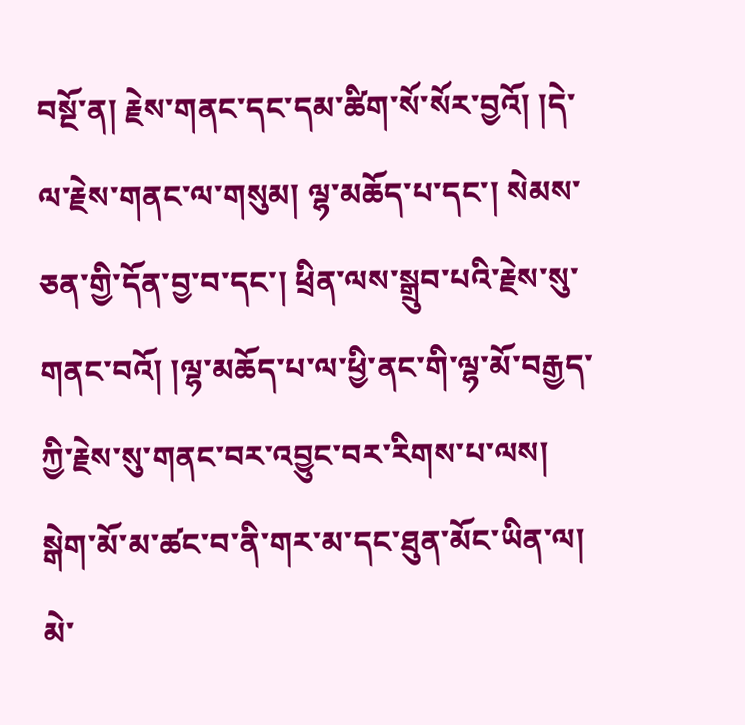བསྔོ་ན། རྗེས་གནང་དང་དམ་ཚིག་སོ་སོར་བྱའོ། །དེ་ལ་རྗེས་གནང་ལ་གསུམ། ལྷ་མཆོད་པ་དང་། སེམས་ཅན་གྱི་དོན་བྱ་བ་དང་། ཕྲིན་ལས་སྒྲུབ་པའི་རྗེས་སུ་གནང་བའོ། །ལྷ་མཆོད་པ་ལ་ཕྱི་ནང་གི་ལྷ་མོ་བརྒྱད་ཀྱི་རྗེས་སུ་གནང་བར་འབྱུང་བར་རིགས་པ་ལས། སྒེག་མོ་མ་ཚང་བ་ནི་གར་མ་དང་ཐུན་མོང་ཡིན་ལ། མེ་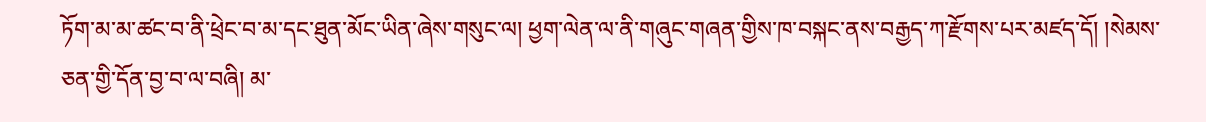ཏོག་མ་མ་ཚང་བ་ནི་ཕྲེང་བ་མ་དང་ཐུན་མོང་ཡིན་ཞེས་གསུང་ལ། ཕྱག་ལེན་ལ་ནི་གཞུང་གཞན་གྱིས་ཁ་བསྐང་ནས་བརྒྱད་ཀ་རྫོགས་པར་མཛད་དོ། །སེམས་ཅན་གྱི་དོན་བྱ་བ་ལ་བཞི། མ་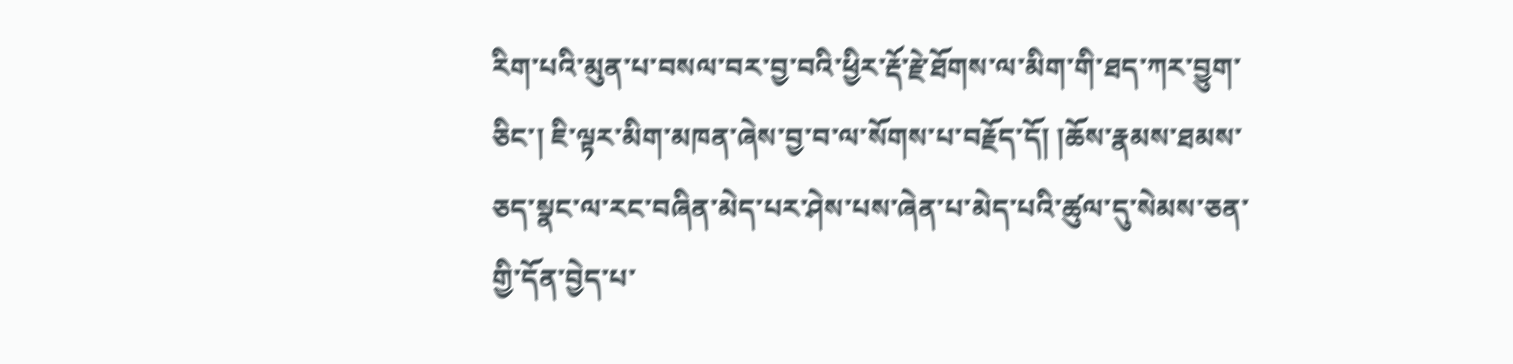རིག་པའི་མུན་པ་བསལ་བར་བྱ་བའི་ཕྱིར་རྡོ་རྗེ་ཐོགས་ལ་མིག་གི་ཐད་ཀར་བྱུག་ཅིང་། ཇི་ལྟར་མིག་མཁན་ཞེས་བྱ་བ་ལ་སོགས་པ་བརྗོད་དོ། །ཆོས་རྣམས་ཐམས་ཅད་སྣང་ལ་རང་བཞིན་མེད་པར་ཤེས་པས་ཞེན་པ་མེད་པའི་ཚུལ་དུ་སེམས་ཅན་གྱི་དོན་བྱེད་པ་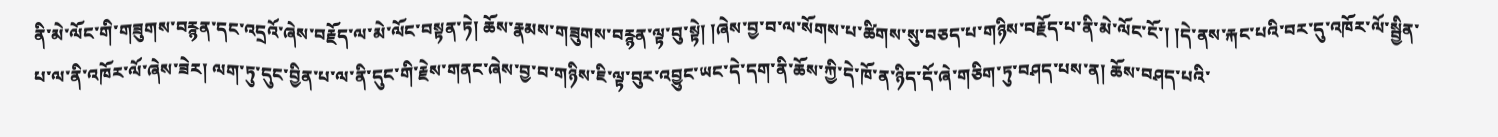ནི་མེ་ལོང་གི་གཟུགས་བརྙན་དང་འདྲའོ་ཞེས་བརྗོད་ལ་མེ་ལོང་བསྟན་ཏེ། ཆོས་རྣམས་གཟུགས་བརྙན་ལྟ་བུ་སྟེ། །ཞེས་བྱ་བ་ལ་སོགས་པ་ཚིགས་སུ་བཅད་པ་གཉིས་བརྗོད་པ་ནི་མེ་ལོང་ངོ་། །དེ་ནས་རྐང་པའི་བར་དུ་འཁོར་ལོ་སྦྱིན་པ་ལ་ནི་འཁོར་ལོ་ཞེས་ཟེར། ལག་ཏུ་དུང་བྱིན་པ་ལ་ནི་དུང་གི་རྗེས་གནང་ཞེས་བྱ་བ་གཉིས་ཇི་ལྟ་བུར་འབྱུང་ཡང་དེ་དག་ནི་ཆོས་ཀྱི་དེ་ཁོ་ན་ཉིད་དོ་ཞེ་གཅིག་ཏུ་བཤད་པས་ན། ཆོས་བཤད་པའི་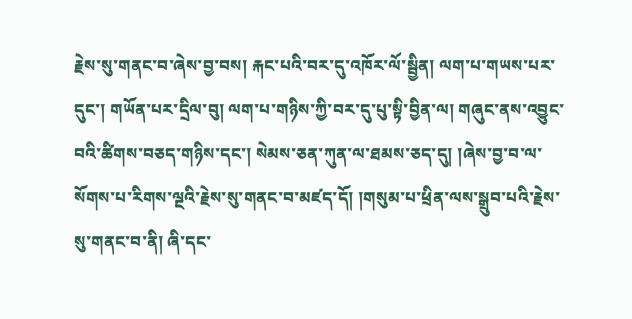རྗེས་སུ་གནང་བ་ཞེས་བྱ་བས། རྐང་པའི་བར་དུ་འཁོར་ལོ་སྦྱིན། ལག་པ་གཡས་པར་དུང་། གཡོན་པར་དྲིལ་བུ། ལག་པ་གཉིས་ཀྱི་བར་དུ་པུ་སྟི་བྱིན་ལ། གཞུང་ནས་འབྱུང་བའི་ཚིགས་བཅད་གཉིས་དང་། སེམས་ཅན་ཀུན་ལ་ཐམས་ཅད་དུ། །ཞེས་བྱ་བ་ལ་སོགས་པ་རིགས་ལྔའི་རྗེས་སུ་གནང་བ་མཛད་དོ། །གསུམ་པ་ཕྲིན་ལས་སྒྲུབ་པའི་རྗེས་སུ་གནང་བ་ནི། ཞི་དང་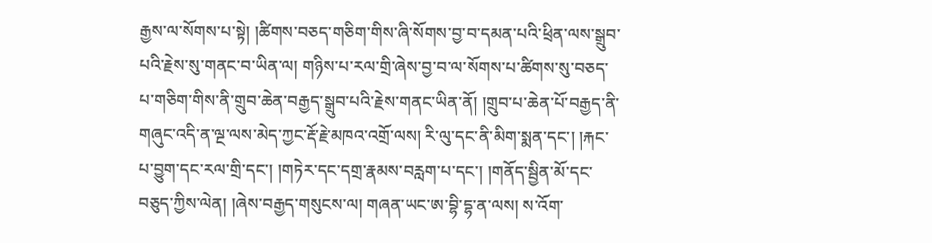རྒྱས་ལ་སོགས་པ་སྟེ། །ཚིགས་བཅད་གཅིག་གིས་ཞི་སོགས་བྱ་བ་དམན་པའི་ཕྲིན་ལས་སྒྲུབ་པའི་རྗེས་སུ་གནང་བ་ཡིན་ལ། གཉིས་པ་རལ་གྲི་ཞེས་བྱ་བ་ལ་སོགས་པ་ཚིགས་སུ་བཅད་པ་གཅིག་གིས་ནི་གྲུབ་ཆེན་བརྒྱད་སྒྲུབ་པའི་རྗེས་གནང་ཡིན་ནོ། །གྲུབ་པ་ཆེན་པོ་བརྒྱད་ནི་གཞུང་འདི་ན་ལྔ་ལས་མེད་ཀྱང་རྡོ་རྗེ་མཁའ་འགྲོ་ལས། རི་ལུ་དང་ནི་མིག་སྨན་དང་། །རྐང་པ་བྱུག་དང་རལ་གྲི་དང་། །གཏེར་དང་དགྲ་རྣམས་བརླག་པ་དང་། །གནོད་སྦྱིན་མོ་དང་བཅུད་ཀྱིས་ལེན། །ཞེས་བརྒྱད་གསུངས་ལ། གཞན་ཡང་ཨ་བྷི་དྷ་ན་ལས། ས་འོག་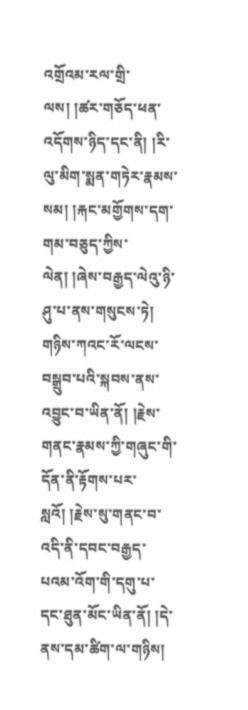འགྲོའམ་རལ་གྲི་ལས། །ཚར་གཅོད་ཕན་འདོགས་ཉིད་དང་ནི། །རི་ལུ་མིག་སྨན་གཏེར་རྣམས་སམ། །རྐང་མགྱོགས་དག་གམ་བཅུད་ཀྱིས་ལེན། །ཞེས་བརྒྱད་ལེའུ་ཉི་ཤུ་པ་ནས་གསུངས་ཏེ། གཉིས་ཀའང་རོ་ལངས་བསྒྲུབ་པའི་སྐབས་ནས་འབྱུང་བ་ཡིན་ནོ། །རྗེས་གནང་རྣམས་ཀྱི་གཞུང་གི་དོན་ནི་རྟོགས་པར་སླའོ། །རྗེས་སུ་གནང་བ་འདི་ནི་དབང་བརྒྱད་པའམ་འོག་གི་དགུ་པ་དང་ཐུན་མོང་ཡིན་ནོ། །དེ་ནས་དམ་ཚིག་ལ་གཉིས།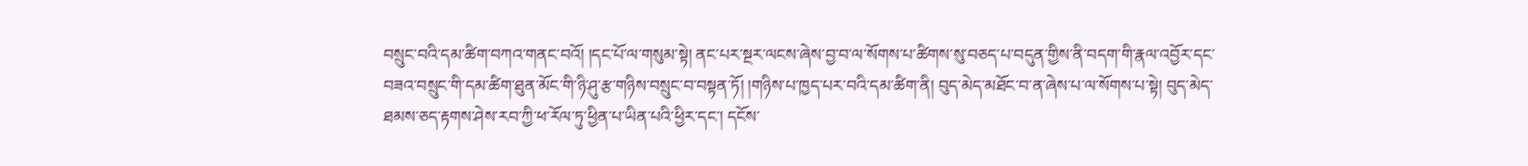བསྲུང་བའི་དམ་ཚིག་བཀའ་གནང་བའོ། །དང་པོ་ལ་གསུམ་སྟེ། ནང་པར་སྔར་ལངས་ཞེས་བྱ་བ་ལ་སོགས་པ་ཚིགས་སུ་བཅད་པ་བདུན་གྱིས་ནི་བདག་གི་རྣལ་འབྱོར་དང་བཟའ་བསྲུང་གི་དམ་ཚིག་ཐུན་མོང་གི་ཉི་ཤུ་རྩ་གཉིས་བསྲུང་བ་བསྟན་ཏོ། །གཉིས་པ་ཁྱད་པར་བའི་དམ་ཚིག་ནི། བུད་མེད་མཐོང་བ་ན་ཞེས་པ་ལ་སོགས་པ་སྟེ། བུད་མེད་ཐམས་ཅད་རྟགས་ཤེས་རབ་ཀྱི་ཕ་རོལ་ཏུ་ཕྱིན་པ་ཡིན་པའི་ཕྱིར་དང་། དངོས་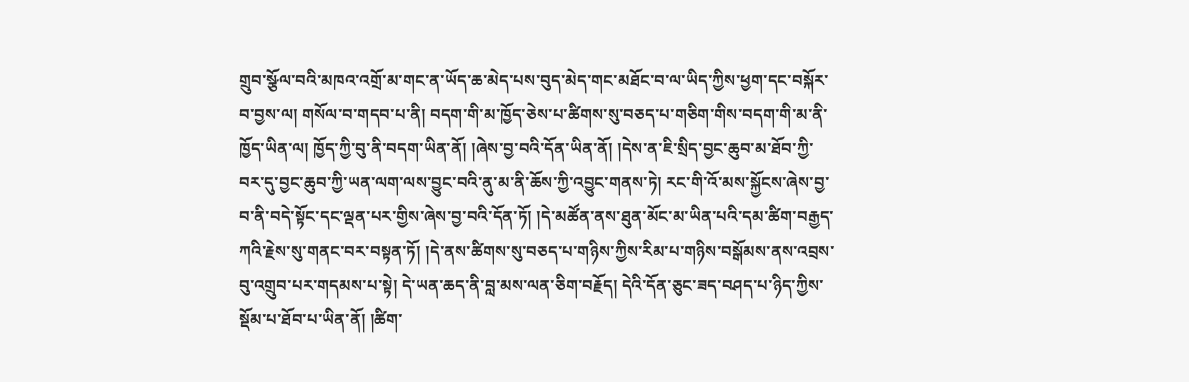གྲུབ་སྩོལ་བའི་མཁའ་འགྲོ་མ་གང་ན་ཡོད་ཆ་མེད་པས་བུད་མེད་གང་མཐོང་བ་ལ་ཡིད་ཀྱིས་ཕྱག་དང་བསྐོར་བ་བྱས་ལ། གསོལ་བ་གདབ་པ་ནི། བདག་གི་མ་ཁྱོད་ཅེས་པ་ཚིགས་སུ་བཅད་པ་གཅིག་གིས་བདག་གི་མ་ནི་ཁྱོད་ཡིན་ལ། ཁྱོད་ཀྱི་བུ་ནི་བདག་ཡིན་ནོ། །ཞེས་བྱ་བའི་དོན་ཡིན་ནོ། །དེས་ན་ཇི་སྲིད་བྱང་ཆུབ་མ་ཐོབ་ཀྱི་བར་དུ་བྱང་ཆུབ་ཀྱི་ཡན་ལག་ལས་བྱུང་བའི་ནུ་མ་ནི་ཆོས་ཀྱི་འབྱུང་གནས་ཏེ། རང་གི་འོ་མས་སྐྱོངས་ཞེས་བྱ་བ་ནི་བདེ་སྟོང་དང་ལྡན་པར་གྱིས་ཞེས་བྱ་བའི་དོན་ཏོ། །དེ་མཚོན་ནས་ཐུན་མོང་མ་ཡིན་པའི་དམ་ཚིག་བརྒྱད་ཀའི་རྗེས་སུ་གནང་བར་བསྟན་ཏོ། །དེ་ནས་ཚིགས་སུ་བཅད་པ་གཉིས་ཀྱིས་རིམ་པ་གཉིས་བསྒོམས་ནས་འབྲས་བུ་འགྲུབ་པར་གདམས་པ་སྟེ། དེ་ཡན་ཆད་ནི་བླ་མས་ལན་ཅིག་བརྗོད། དེའི་དོན་ཅུང་ཟད་བཤད་པ་ཉིད་ཀྱིས་སྡོམ་པ་ཐོབ་པ་ཡིན་ནོ། །ཚིག་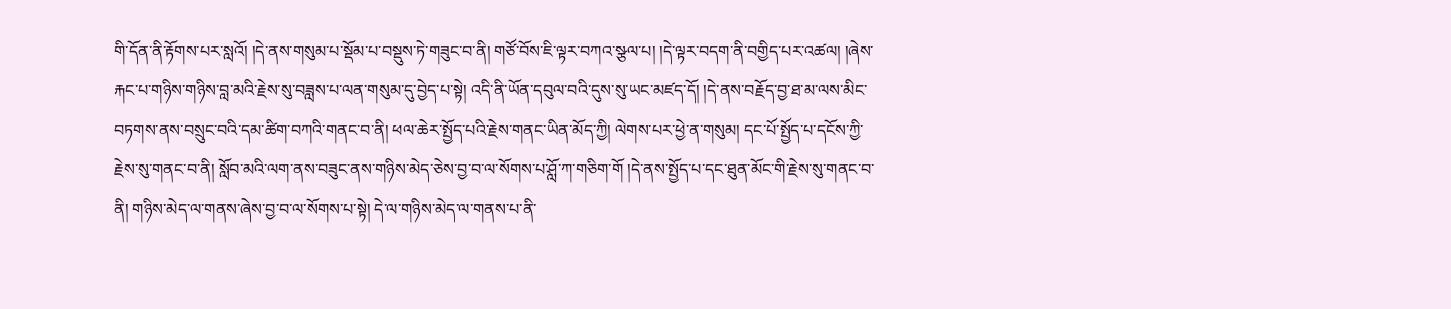གི་དོན་ནི་རྟོགས་པར་སླའོ། །དེ་ནས་གསུམ་པ་སྡོམ་པ་བསྡུས་ཏེ་གཟུང་བ་ནི། གཙོ་བོས་ཇི་ལྟར་བཀའ་སྩལ་པ། །དེ་ལྟར་བདག་ནི་བགྱིད་པར་འཚལ། །ཞེས་རྐང་པ་གཉིས་གཉིས་བླ་མའི་རྗེས་སུ་བཟླས་པ་ལན་གསུམ་དུ་བྱེད་པ་སྟེ། འདི་ནི་ཡོན་དབུལ་བའི་དུས་སུ་ཡང་མཛད་དོ། །དེ་ནས་བརྗོད་བྱ་ཐ་མ་ལས་མིང་བཏགས་ནས་བསྲུང་བའི་དམ་ཚིག་བཀའི་གནང་བ་ནི། ཕལ་ཆེར་སྤྱོད་པའི་རྗེས་གནང་ཡིན་མོད་ཀྱི། ལེགས་པར་ཕྱེ་ན་གསུམ། དང་པོ་སྤྱོད་པ་དངོས་ཀྱི་རྗེས་སུ་གནང་བ་ནི། སློབ་མའི་ལག་ནས་བཟུང་ནས་གཉིས་མེད་ཅེས་བྱ་བ་ལ་སོགས་པ་ཤློ་ཀ་གཅིག་གོ །དེ་ནས་སྤྱོད་པ་དང་ཐུན་མོང་གི་རྗེས་སུ་གནང་བ་ནི། གཉིས་མེད་ལ་གནས་ཞེས་བྱ་བ་ལ་སོགས་པ་སྟེ། དེ་ལ་གཉིས་མེད་ལ་གནས་པ་ནི་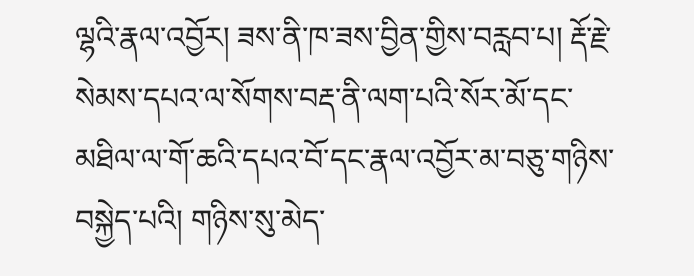ལྷའི་རྣལ་འབྱོར། ཟས་ནི་ཁ་ཟས་བྱིན་གྱིས་བརླབ་པ། རྡོ་རྗེ་སེམས་དཔའ་ལ་སོགས་བརྡ་ནི་ལག་པའི་སོར་མོ་དང་མཐིལ་ལ་གོ་ཆའི་དཔའ་བོ་དང་རྣལ་འབྱོར་མ་བཅུ་གཉིས་བསྐྱེད་པའི། གཉིས་སུ་མེད་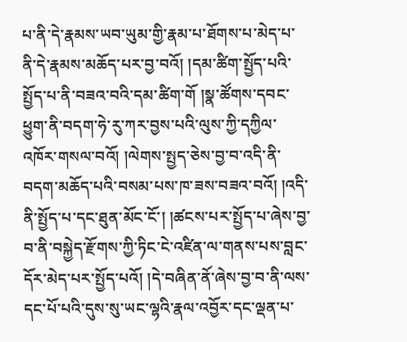པ་ནི་དེ་རྣམས་ཡབ་ཡུམ་གྱི་རྣམ་པ་ཐོགས་པ་མེད་པ་ནི་དེ་རྣམས་མཆོད་པར་བྱ་བའོ། །དམ་ཚིག་སྤྱོད་པའི་སྤྱོད་པ་ནི་བཟའ་བའི་དམ་ཚིག་གོ །སྣ་ཚོགས་དབང་ཕྱུག་ནི་བདག་ཧེ་རུ་ཀར་བྱས་པའི་ལུས་ཀྱི་དཀྱིལ་འཁོར་གསལ་བའོ། །ལེགས་སྤྱད་ཅེས་བྱ་བ་འདི་ནི་བདག་མཆོད་པའི་བསམ་པས་ཁ་ཟས་བཟའ་བའོ། །འདི་ནི་སྤྱོད་པ་དང་ཐུན་མོང་ངོ་། །ཚངས་པར་སྤྱོད་པ་ཞེས་བྱ་བ་ནི་བསྐྱེད་རྫོགས་ཀྱི་ཏིང་ངེ་འཛིན་ལ་གནས་པས་བླང་དོར་མེད་པར་སྤྱོད་པའོ། །དེ་བཞིན་ནོ་ཞེས་བྱ་བ་ནི་ལས་དང་པོ་པའི་དུས་སུ་ཡང་ལྷའི་རྣལ་འབྱོར་དང་ལྡན་པ་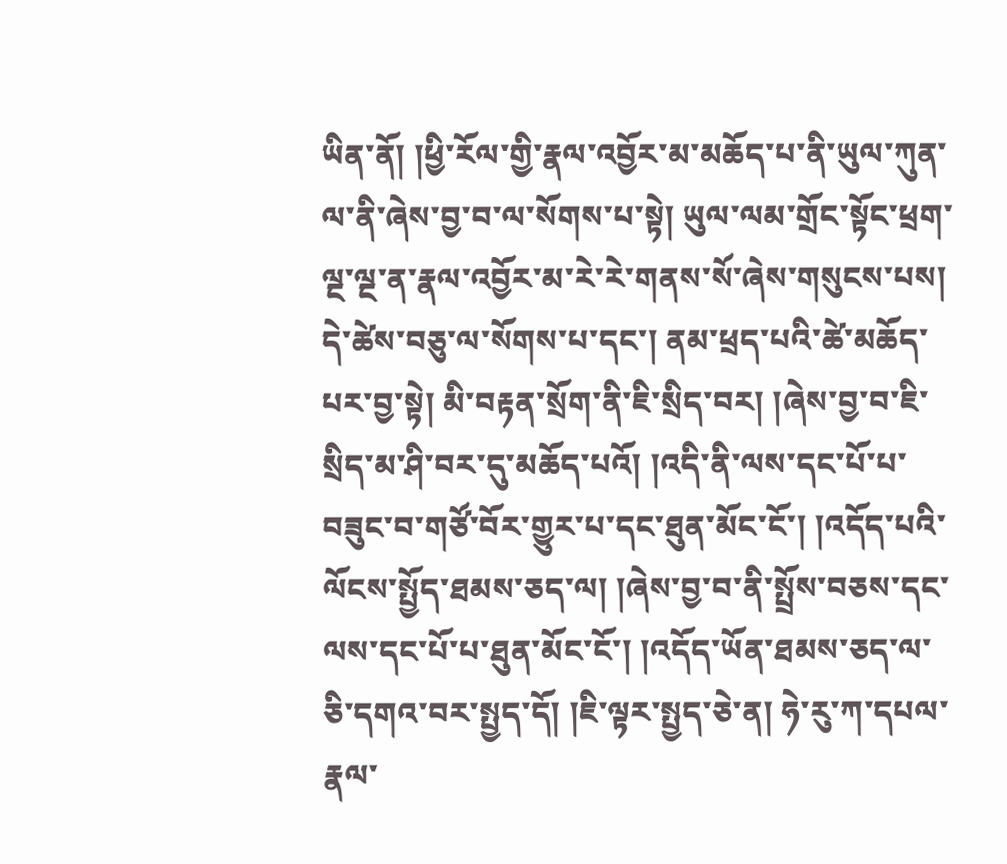ཡིན་ནོ། །ཕྱི་རོལ་གྱི་རྣལ་འབྱོར་མ་མཆོད་པ་ནི་ཡུལ་ཀུན་ལ་ནི་ཞེས་བྱ་བ་ལ་སོགས་པ་སྟེ། ཡུལ་ལམ་གྲོང་སྟོང་ཕྲག་ལྔ་ལྔ་ན་རྣལ་འབྱོར་མ་རེ་རེ་གནས་སོ་ཞེས་གསུངས་པས། དེ་ཚེས་བཅུ་ལ་སོགས་པ་དང་། ནམ་ཕྲད་པའི་ཚེ་མཆོད་པར་བྱ་སྟེ། མི་བརྟན་སྲོག་ནི་ཇི་སྲིད་བར། །ཞེས་བྱ་བ་ཇི་སྲིད་མ་ཤི་བར་དུ་མཆོད་པའོ། །འདི་ནི་ལས་དང་པོ་པ་བཟུང་བ་གཙོ་བོར་གྱུར་པ་དང་ཐུན་མོང་ངོ་། །འདོད་པའི་ལོངས་སྤྱོད་ཐམས་ཅད་ལ། །ཞེས་བྱ་བ་ནི་སྤྲོས་བཅས་དང་ལས་དང་པོ་པ་ཐུན་མོང་ངོ་། །འདོད་ཡོན་ཐམས་ཅད་ལ་ཅི་དགའ་བར་སྤྱད་དོ། །ཇི་ལྟར་སྤྱད་ཅེ་ན། ཧེ་རུ་ཀ་དཔལ་རྣལ་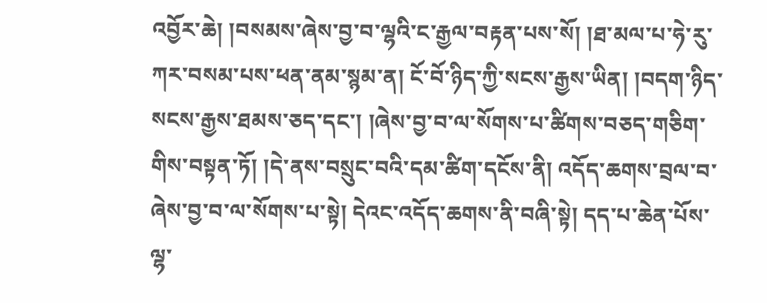འབྱོར་ཆེ། །བསམས་ཞེས་བྱ་བ་ལྷའི་ང་རྒྱལ་བརྟན་པས་སོ། །ཐ་མལ་པ་ཧེ་རུ་ཀར་བསམ་པས་ཕན་ནམ་སྙམ་ན། ངོ་བོ་ཉིད་ཀྱི་སངས་རྒྱས་ཡིན། །བདག་ཉིད་སངས་རྒྱས་ཐམས་ཅད་དང་། །ཞེས་བྱ་བ་ལ་སོགས་པ་ཚིགས་བཅད་གཅིག་གིས་བསྟན་ཏོ། །དེ་ནས་བསྲུང་བའི་དམ་ཚིག་དངོས་ནི། འདོད་ཆགས་བྲལ་བ་ཞེས་བྱ་བ་ལ་སོགས་པ་སྟེ། དེའང་འདོད་ཆགས་ནི་བཞི་སྟེ། དད་པ་ཆེན་པོས་ལྷ་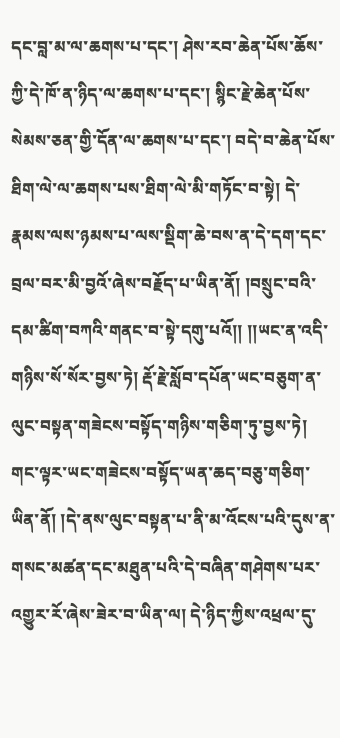དང་བླ་མ་ལ་ཆགས་པ་དང་། ཤེས་རབ་ཆེན་པོས་ཆོས་ཀྱི་དེ་ཁོ་ན་ཉིད་ལ་ཆགས་པ་དང་། སྙིང་རྗེ་ཆེན་པོས་སེམས་ཅན་གྱི་དོན་ལ་ཆགས་པ་དང་། བདེ་བ་ཆེན་པོས་ཐིག་ལེ་ལ་ཆགས་པས་ཐིག་ལེ་མི་གཏོང་བ་སྟེ། དེ་རྣམས་ལས་ཉམས་པ་ལས་སྡིག་ཆེ་བས་ན་དེ་དག་དང་བྲལ་བར་མི་བྱའོ་ཞེས་བརྗོད་པ་ཡིན་ནོ། །བསྲུང་བའི་དམ་ཚིག་བཀའི་གནང་བ་སྟེ་དགུ་པའོ།། །།ཡང་ན་འདི་གཉིས་སོ་སོར་བྱས་ཏེ། རྡོ་རྗེ་སློབ་དཔོན་ཡང་བཅུག་ན་ལུང་བསྟན་གཟེངས་བསྟོད་གཉིས་གཅིག་ཏུ་བྱས་ཏེ། གང་ལྟར་ཡང་གཟེངས་བསྟོད་ཡན་ཆད་བཅུ་གཅིག་ཡིན་ནོ། །དེ་ནས་ལུང་བསྟན་པ་ནི་མ་འོངས་པའི་དུས་ན་གསང་མཚན་དང་མཐུན་པའི་དེ་བཞིན་གཤེགས་པར་འགྱུར་རོ་ཞེས་ཟེར་བ་ཡིན་ལ། དེ་ཉིད་ཀྱིས་འཕྲལ་དུ་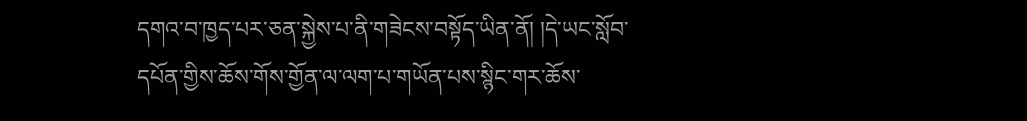དགའ་བ་ཁྱད་པར་ཅན་སྐྱེས་པ་ནི་གཟེངས་བསྟོད་ཡིན་ནོ། །དེ་ཡང་སློབ་དཔོན་གྱིས་ཆོས་གོས་གྱོན་ལ་ལག་པ་གཡོན་པས་སྙིང་གར་ཆོས་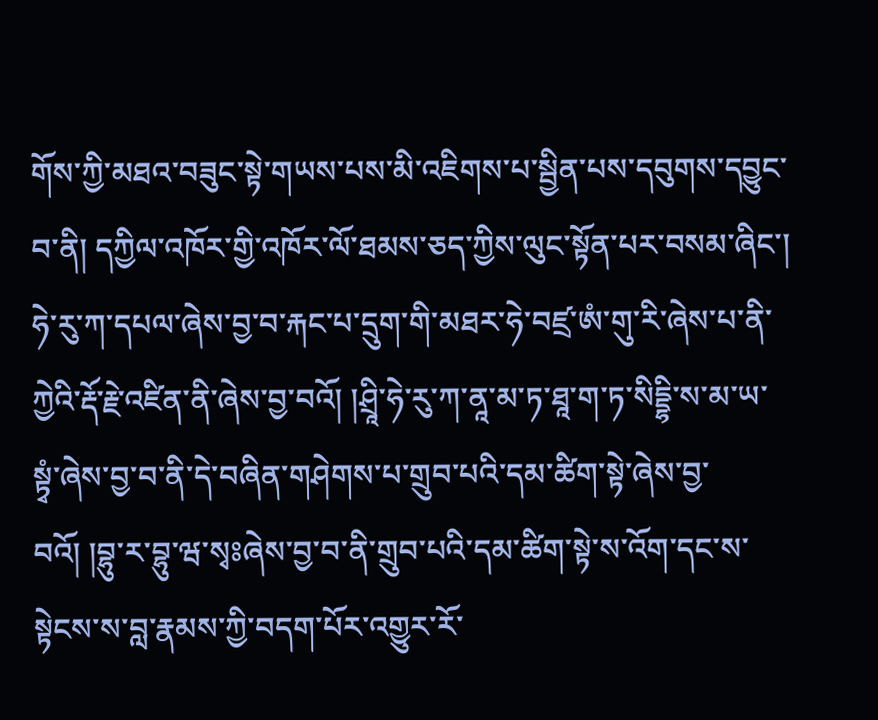གོས་ཀྱི་མཐའ་བཟུང་སྟེ་གཡས་པས་མི་འཇིགས་པ་སྦྱིན་པས་དབུགས་དབྱུང་བ་ནི། དཀྱིལ་འཁོར་གྱི་འཁོར་ལོ་ཐམས་ཅད་ཀྱིས་ལུང་སྟོན་པར་བསམ་ཞིང་། ཧེ་རུ་ཀ་དཔལ་ཞེས་བྱ་བ་རྐང་པ་དྲུག་གི་མཐར་ཧེ་བཛྲ་ཨཾ་གུ་རི་ཞེས་པ་ནི་ཀྱེའི་རྡོ་རྗེ་འཛིན་ནི་ཞེས་བྱ་བའོ། །ཤྲཱི་ཧེ་རུ་ཀ་ནཱ་མ་ཏ་ཐཱ་ག་ཏ་སིདྡྷི་ས་མ་ཡ་སྟྭཾ་ཞེས་བྱ་བ་ནི་དེ་བཞིན་གཤེགས་པ་གྲུབ་པའི་དམ་ཚིག་སྟེ་ཞེས་བྱ་བའོ། །བྷུ་ར་བྷུ་ཝ་སྭཿཞེས་བྱ་བ་ནི་གྲུབ་པའི་དམ་ཚིག་སྟེ་ས་འོག་དང་ས་སྟེངས་ས་བླ་རྣམས་ཀྱི་བདག་པོར་འགྱུར་རོ་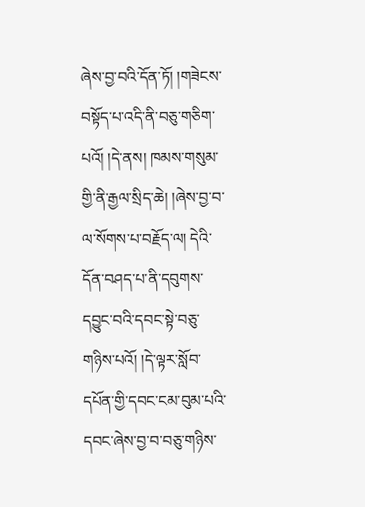ཞེས་བྱ་བའི་དོན་ཏོ། །གཟེངས་བསྟོད་པ་འདི་ནི་བཅུ་གཅིག་པའོ། །དེ་ནས། ཁམས་གསུམ་གྱི་ནི་རྒྱལ་སྲིད་ཆེ། །ཞེས་བྱ་བ་ལ་སོགས་པ་བརྗོད་ལ། དེའི་དོན་བཤད་པ་ནི་དབུགས་དབྱུང་བའི་དབང་སྟེ་བཅུ་གཉིས་པའོ། །དེ་ལྟར་སློབ་དཔོན་གྱི་དབང་ངམ་བུམ་པའི་དབང་ཞེས་བྱ་བ་བཅུ་གཉིས་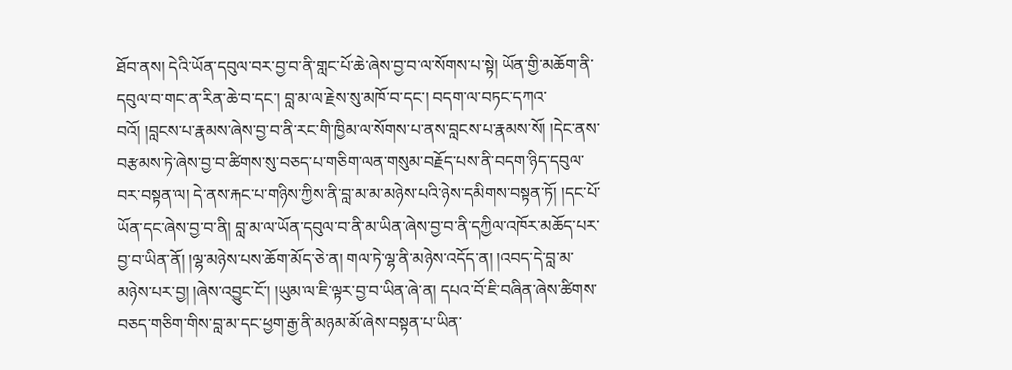ཐོབ་ནས། དེའི་ཡོན་དབུལ་བར་བྱ་བ་ནི་གླང་པོ་ཆེ་ཞེས་བྱ་བ་ལ་སོགས་པ་སྟེ། ཡོན་གྱི་མཆོག་ནི་དབུལ་བ་གང་ན་རིན་ཆེ་བ་དང་། བླ་མ་ལ་རྗེས་སུ་མཁོ་བ་དང་། བདག་ལ་བཏང་དཀའ་བའོ། །བླངས་པ་རྣམས་ཞེས་བྱ་བ་ནི་རང་གི་ཁྱིམ་ལ་སོགས་པ་ནས་བླངས་པ་རྣམས་སོ། །དེང་ནས་བརྩམས་ཏེ་ཞེས་བྱ་བ་ཚིགས་སུ་བཅད་པ་གཅིག་ལན་གསུམ་བརྗོད་པས་ནི་བདག་ཉིད་དབུལ་བར་བསྟན་ལ། དེ་ནས་རྐང་པ་གཉིས་ཀྱིས་ནི་བླ་མ་མ་མཉེས་པའི་ཉེས་དམིགས་བསྟན་ཏོ། །དང་པོ་ཡོན་དང་ཞེས་བྱ་བ་ནི། བླ་མ་ལ་ཡོན་དབུལ་བ་ནི་མ་ཡིན་ཞེས་བྱ་བ་ནི་དཀྱིལ་འཁོར་མཆོད་པར་བྱ་བ་ཡིན་ནོ། །ལྷ་མཉེས་པས་ཆོག་མོད་ཅེ་ན། གལ་ཏེ་ལྷ་ནི་མཉེས་འདོད་ན། །འབད་དེ་བླ་མ་མཉེས་པར་བྱ། །ཞེས་འབྱུང་ངོ་། །ཡུམ་ལ་ཇི་ལྟར་བྱ་བ་ཡིན་ཞེ་ན། དཔའ་བོ་ཇི་བཞིན་ཞེས་ཚིགས་བཅད་གཅིག་གིས་བླ་མ་དང་ཕྱག་རྒྱ་ནི་མཉམ་མོ་ཞེས་བསྟན་པ་ཡིན་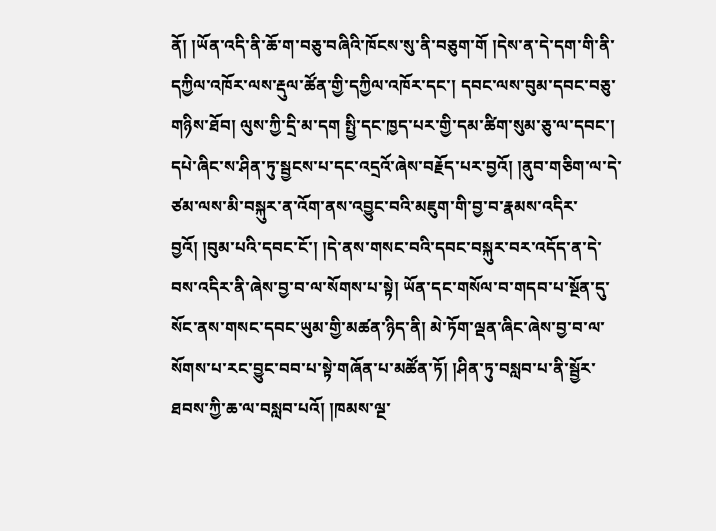ནོ། །ཡོན་འདི་ནི་ཆོ་ག་བཅུ་བཞིའི་ཁོངས་སུ་ནི་བཅུག་གོ །དེས་ན་དེ་དག་གི་ནི་དཀྱིལ་འཁོར་ལས་རྡུལ་ཚོན་གྱི་དཀྱིལ་འཁོར་དང་། དབང་ལས་བུམ་དབང་བཅུ་གཉིས་ཐོབ། ལུས་ཀྱི་དྲི་མ་དག སྤྱི་དང་ཁྱད་པར་གྱི་དམ་ཚིག་སུམ་ཅུ་ལ་དབང་། དཔེ་ཞིང་ས་ཤིན་ཏུ་སྦྱངས་པ་དང་འདྲའོ་ཞེས་བརྗོད་པར་བྱའོ། །ནུབ་གཅིག་ལ་དེ་ཙམ་ལས་མི་བསྐུར་ན་འོག་ནས་འབྱུང་བའི་མཇུག་གི་བྱ་བ་རྣམས་འདིར་བྱའོ། །བུམ་པའི་དབང་ངོ་། །དེ་ནས་གསང་བའི་དབང་བསྐུར་བར་འདོད་ན་དེ་བས་འདིར་ནི་ཞེས་བྱ་བ་ལ་སོགས་པ་སྟེ། ཡོན་དང་གསོལ་བ་གདབ་པ་སྔོན་དུ་སོང་ནས་གསང་དབང་ཡུམ་གྱི་མཚན་ཉིད་ནི། མེ་ཏོག་ལྡན་ཞིང་ཞེས་བྱ་བ་ལ་སོགས་པ་རང་བྱུང་བབ་པ་སྟེ་གཞོན་པ་མཚོན་ཏོ། །ཤིན་ཏུ་བསླབ་པ་ནི་སྦྱོར་ཐབས་ཀྱི་ཆ་ལ་བསླབ་པའོ། །ཁམས་ལྔ་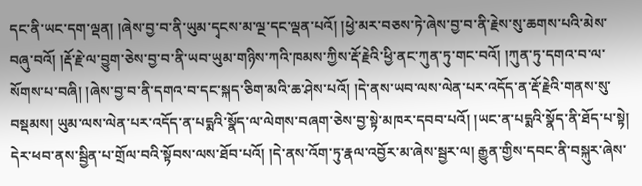དང་ནི་ཡང་དག་ལྡན། །ཞེས་བྱ་བ་ནི་ཡུམ་དྭངས་མ་ལྔ་དང་ལྡན་པའོ། །ཕྱེ་མར་བཅས་ཏེ་ཞེས་བྱ་བ་ནི་རྗེས་སུ་ཆགས་པའི་མེས་བཞུ་བའོ། །རྡོ་རྗེ་ལ་བྱུག་ཅེས་བྱ་བ་ནི་ཡབ་ཡུམ་གཉིས་ཀའི་ཁམས་ཀྱིས་རྡོ་རྗེའི་ཕྱི་ནང་ཀུན་ཏུ་གང་བའོ། །ཀུན་ཏུ་དགའ་བ་ལ་སོགས་པ་བཞི། །ཞེས་བྱ་བ་ནི་དགའ་བ་དང་སྐད་ཅིག་མའི་ཆ་ཤེས་པའོ། །དེ་ནས་ཡབ་ལས་ལེན་པར་འདོད་ན་རྡོ་རྗེའི་གནས་སུ་བསྡམས། ཡུམ་ལས་ལེན་པར་འདོད་ན་པདྨའི་སྣོད་ལ་ལེགས་བཞག་ཅེས་བྱ་སྟེ་མཁར་དབབ་པའོ། །ཡང་ན་པདྨའི་སྣོད་ནི་ཐོད་པ་སྟེ། དེར་ཕབ་ནས་སྦྱིན་པ་གྲོལ་བའི་སྟོབས་ལས་ཐོབ་པའོ། །དེ་ནས་འོག་ཏུ་རྣལ་འབྱོར་མ་ཞེས་སྦྱར་ལ། རྒྱུན་གྱིས་དབང་ནི་བསྐུར་ཞེས་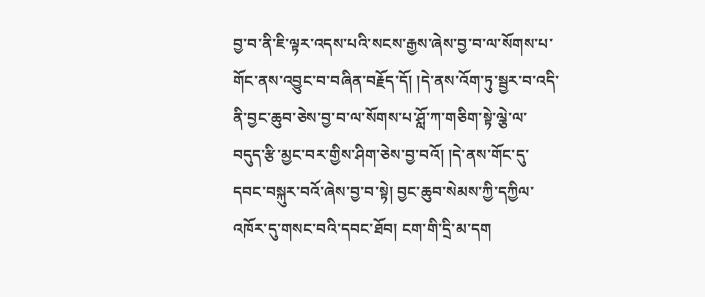བྱ་བ་ནི་ཇི་ལྟར་འདས་པའི་སངས་རྒྱས་ཞེས་བྱ་བ་ལ་སོགས་པ་གོང་ནས་འབྱུང་བ་བཞིན་བརྗོད་དོ། །དེ་ནས་འོག་ཏུ་སྦྱར་བ་འདི་ནི་བྱང་ཆུབ་ཅེས་བྱ་བ་ལ་སོགས་པ་ཤློ་ཀ་གཅིག་སྟེ་ལྕེ་ལ་བདུད་རྩི་མྱང་བར་གྱིས་ཤིག་ཅེས་བྱ་བའོ། །དེ་ནས་གོང་དུ་དབང་བསྐུར་བའོ་ཞེས་བྱ་བ་སྟེ། བྱང་ཆུབ་སེམས་ཀྱི་དཀྱིལ་འཁོར་དུ་གསང་བའི་དབང་ཐོབ། ངག་གི་དྲི་མ་དག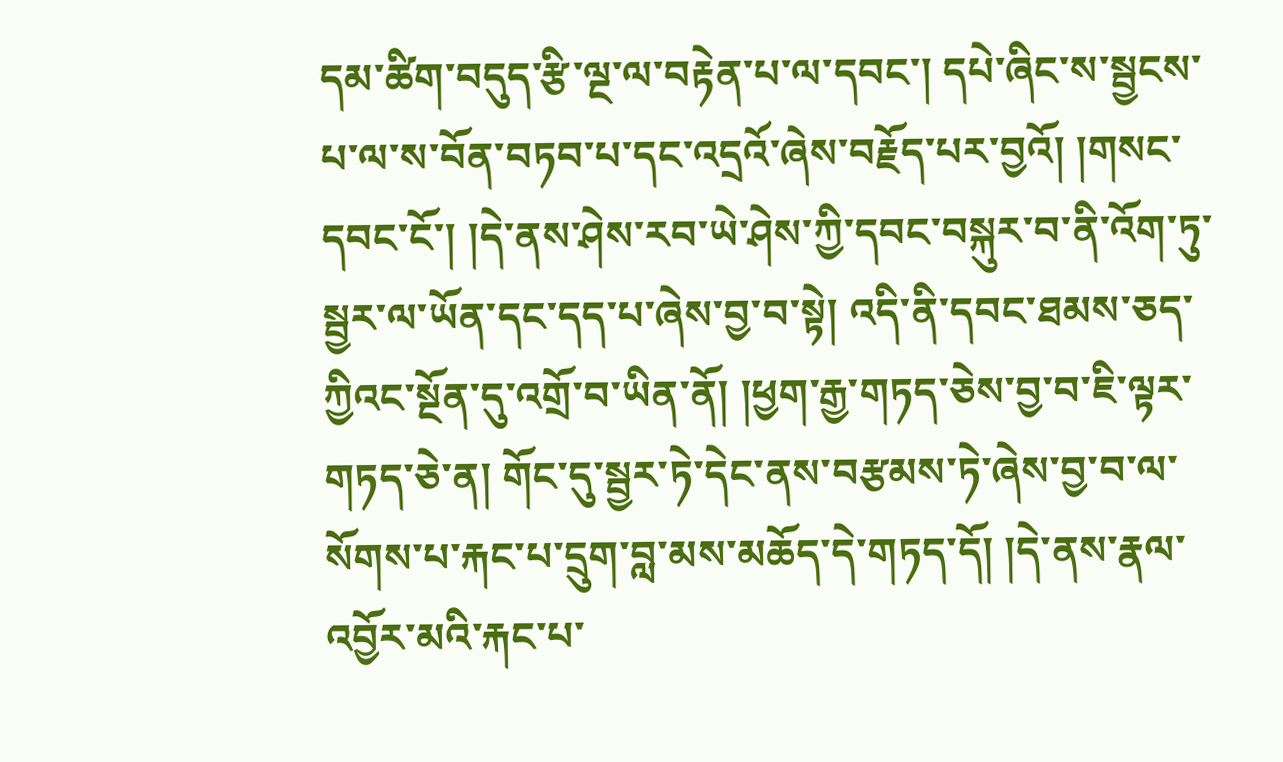དམ་ཚིག་བདུད་རྩི་ལྔ་ལ་བརྟེན་པ་ལ་དབང་། དཔེ་ཞིང་ས་སྦྱངས་པ་ལ་ས་བོན་བཏབ་པ་དང་འདྲའོ་ཞེས་བརྗོད་པར་བྱའོ། །གསང་དབང་ངོ་། །དེ་ནས་ཤེས་རབ་ཡེ་ཤེས་ཀྱི་དབང་བསྐུར་བ་ནི་འོག་ཏུ་སྦྱར་ལ་ཡོན་དང་དད་པ་ཞེས་བྱ་བ་སྟེ། འདི་ནི་དབང་ཐམས་ཅད་ཀྱིའང་སྔོན་དུ་འགྲོ་བ་ཡིན་ནོ། །ཕྱག་རྒྱ་གཏད་ཅེས་བྱ་བ་ཇི་ལྟར་གཏད་ཅེ་ན། གོང་དུ་སྦྱར་ཏེ་དེང་ནས་བརྩམས་ཏེ་ཞེས་བྱ་བ་ལ་སོགས་པ་རྐང་པ་དྲུག་བླ་མས་མཆོད་དེ་གཏད་དོ། །དེ་ནས་རྣལ་འབྱོར་མའི་རྐང་པ་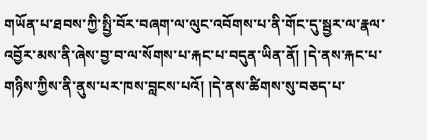གཡོན་པ་ཐབས་ཀྱི་སྤྱི་བོར་བཞག་ལ་ལུང་འབོགས་པ་ནི་གོང་དུ་སྦྱར་ལ་རྣལ་འབྱོར་མས་ནི་ཞེས་བྱ་བ་ལ་སོགས་པ་རྐང་པ་བདུན་ཡིན་ནོ། །དེ་ནས་རྐང་པ་གཉིས་ཀྱིས་ནི་ནུས་པར་ཁས་བླངས་པའོ། །དེ་ནས་ཚིགས་སུ་བཅད་པ་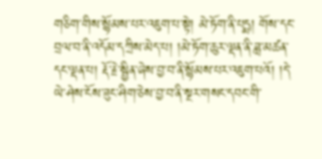གཅིག་གིས་སྙོམས་པར་འཇུག་པ་སྟེ། མེ་ཏོག་ནི་པདྨ། གོས་དང་བྲལ་བ་ནི་འདོམ་དཀྲིས་མེད་པ། །མེ་ཏོག་ཆུར་ལྡན་ནི་ཟླ་མཚན་དང་ལྡན་པ། རྡོ་རྗེ་སྦྱིན་ཞེས་བྱ་བ་ནི་སྙོམས་པར་འཇུག་པའོ། །དེ་ཡེ་ཤེས་ངོས་ཟུང་ཤིག་ཅེས་བྱ་བ་ནི་སྔར་གསང་དབང་གི་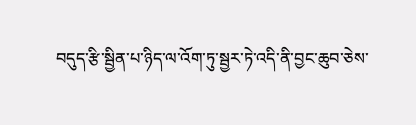བདུད་རྩི་སྦྱིན་པ་ཉིད་ལ་འོག་ཏུ་སྦྱར་ཏེ་འདི་ནི་བྱང་ཆུབ་ཅེས་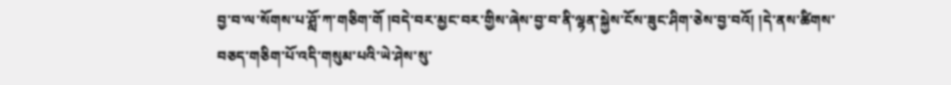བྱ་བ་ལ་སོགས་པ་ཤློ་ཀ་གཅིག་གོ །བདེ་བར་མྱང་བར་གྱིས་ཞེས་བྱ་བ་ནི་ལྷན་སྐྱེས་ངོས་ཟུང་ཤིག་ཅེས་བྱ་བའོ། །དེ་ནས་ཚིགས་བཅད་གཅིག་པོ་འདི་གསུམ་པའི་ཡེ་ཤེས་སུ་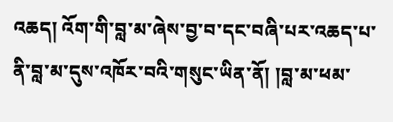འཆད། འོག་གི་བླ་མ་ཞེས་བྱ་བ་དང་བཞི་པར་འཆད་པ་ནི་བླ་མ་དུས་འཁོར་བའི་གསུང་ཡིན་ནོ། །བླ་མ་ཕམ་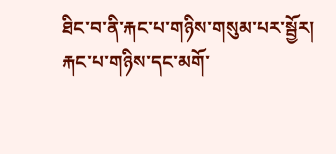ཐིང་བ་ནི་རྐང་པ་གཉིས་གསུམ་པར་སྦྱོར། རྐང་པ་གཉིས་དང་མགོ་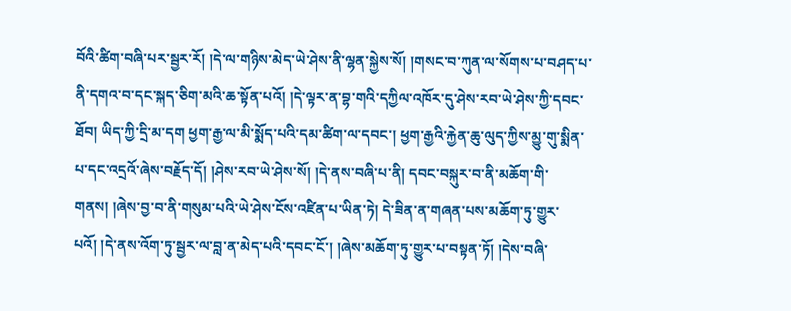བོའི་ཚིག་བཞི་པར་སྦྱར་རོ། །དེ་ལ་གཉིས་མེད་ཡེ་ཤེས་ནི་ལྷན་སྐྱེས་སོ། །གསང་བ་ཀུན་ལ་སོགས་པ་བཤད་པ་ནི་དགའ་བ་དང་སྐད་ཅིག་མའི་ཆ་སྟོན་པའོ། །དེ་ལྟར་ན་བྷ་གའི་དཀྱིལ་འཁོར་དུ་ཤེས་རབ་ཡེ་ཤེས་ཀྱི་དབང་ཐོབ། ཡིད་ཀྱི་དྲི་མ་དག ཕྱག་རྒྱ་ལ་མི་སྨོད་པའི་དམ་ཚིག་ལ་དབང་། ཕྱག་རྒྱའི་རྐྱེན་ཆུ་ལུད་ཀྱིས་མྱུ་གུ་སྨིན་པ་དང་འདྲའོ་ཞེས་བརྗོད་དོ། །ཤེས་རབ་ཡེ་ཤེས་སོ། །དེ་ནས་བཞི་པ་ནི། དབང་བསྐུར་བ་ནི་མཆོག་གི་གནས། །ཞེས་བྱ་བ་ནི་གསུམ་པའི་ཡེ་ཤེས་ངོས་འཛིན་པ་ཡིན་ཏེ། དེ་ཟིན་ན་གཞན་པས་མཆོག་ཏུ་གྱུར་པའོ། །དེ་ནས་འོག་ཏུ་སྦྱར་ལ་བླ་ན་མེད་པའི་དབང་ངོ་། །ཞེས་མཆོག་ཏུ་གྱུར་པ་བསྟན་ཏོ། །དེས་བཞི་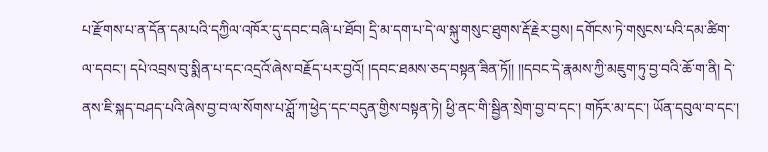པ་རྫོགས་པ་ན་དོན་དམ་པའི་དཀྱིལ་འཁོར་དུ་དབང་བཞི་པ་ཐོབ། དྲི་མ་དག་པ་དེ་ལ་སྐུ་གསུང་ཐུགས་རྡོ་རྗེར་བྱས། དགོངས་ཏེ་གསུངས་པའི་དམ་ཚིག་ལ་དབང་། དཔེ་འབྲས་བུ་སྨིན་པ་དང་འདྲའོ་ཞེས་བརྗོད་པར་བྱའོ། །དབང་ཐམས་ཅད་བསྟན་ཟིན་ཏོ།། །།དབང་དེ་རྣམས་ཀྱི་མཇུག་ཏུ་བྱ་བའི་ཆོ་ག་ནི། དེ་ནས་ཇི་སྐད་བཤད་པའི་ཞེས་བྱ་བ་ལ་སོགས་པ་ཤློ་ཀ་ཕྱེད་དང་བདུན་གྱིས་བསྟན་ཏེ། ཕྱི་ནང་གི་སྦྱིན་སྲེག་བྱ་བ་དང་། གཏོར་མ་དང་། ཡོན་དབུལ་བ་དང་།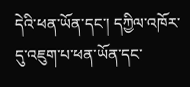དེའི་ཕན་ཡོན་དང་། དཀྱིལ་འཁོར་དུ་འཇུག་པ་ཕན་ཡོན་དང་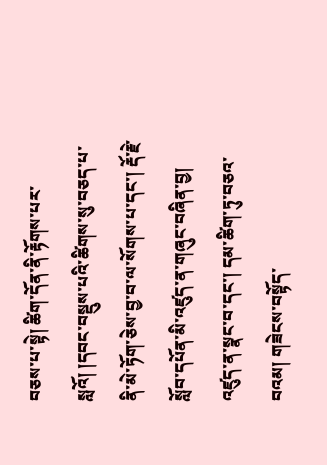བཅས་པ་སྟེ། ཚིག་དོན་ནི་རྟོགས་པར་སླའོ། །དབང་བསྡུས་པའི་ཚིགས་སུ་བཅད་པ་ནི་མེ་ཏོག་ཅེས་བྱ་བ་ལ་སོགས་པ་དང་། རྡོ་རྗེ་སློབ་དཔོན་མི་འཛུད་ན་གཞུང་བཞིན་བྱ། འཛུད་ན་སྣང་བ་དང་། དམ་ཚིག་ཏུ་བཅའ་བའམ། གཟེངས་བསྟོད་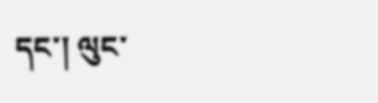དང་། ལུང་